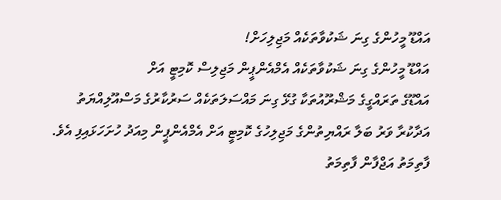އައްޑޫ މީހުންގެ ގިނަ ޝަކުވާތަކެއް މަޖިލިހަށް!
އައްޑޫ މީހުންގެ ގިނަ ޝަކުވާތަކެއް އެމްއެންޕީން މަޖިލިސް ކޮމިޓީ އަށް
އައްޑޫގެ ތަރައްގީގެ މަޝްރޫއުތަކާ ގުޅޭ ގިނަ މައްސަލަތަކެއް ސަރުކާރުގެ މަސްއޫލިއްޔަތު އަދާކުރާ ވަރު ބަލާ ރައްޔިތުންގެ މަޖިލިހުގެ ކޮމިޓީ އަށް އެމްއެންޕީން މިއަދު ހުށަހަޅައިފި އެވެ.
ފާތިމަތު އަޖްފާން ފާތިމަތު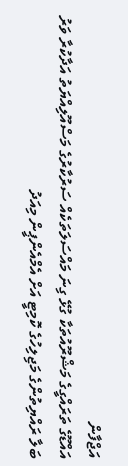އަޖްފާން
އައްޑޫގެ ތަރައްގީގެ މަޝްރޫއުތަކާ ގުޅޭ ގިނަ މައްސަލަތަކެއް ސަރުކާރުގެ މަސްއޫލިއްޔަތު އަދާކުރާ ވަރު ބަލާ ރައްޔިތުންގެ މަޖިލިހުގެ ކޮމިޓީ އަށް އެމްއެންޕީން މިއަދު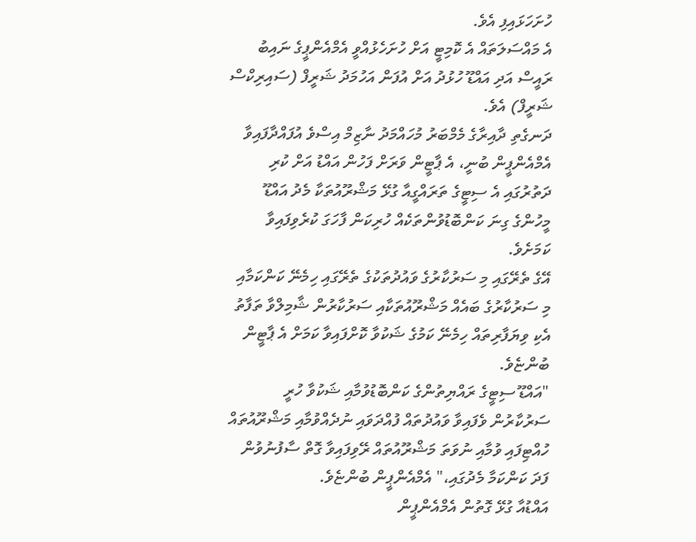ހުށަހަޅައިފި އެވެ.
އެ މައްސަލަތައް އެ ކޮމިޓީ އަށް ހުށަހެޅުއްވީ އެމްއެންޕީގެ ނައިބު ރައީސް އަދި އައްޑޫ ހުޅުދު އަށް އުފަން އަހުމަދު ޝަރީފް (ސައިރިކްސް ޝަރީފް) އެވެ.
ދަނގެތި ދާއިރާގެ މެމްބަރު މުހައްމަދު ނާޒިމް އިސްވެ އުފައްދާފައިވާ އެމްއެންޕީން ބުނީ، އެ ޕާޓީން ވަރަށް ފަހުން އައްޑު އަށް ކުރި ދަތުރުގައި އެ ސިޓީގެ ތަރައްގީއާ ގުޅޭ މަޝްރޫއުތަކާ މެދު އައްޑޫ މީހުންގެ ގިނަ ކަންބޮޑުވުންތަކެއް ހުރިކަން ފާހަގަ ކުރެވިފައިވާ ކަމަށެވެ.
އޭގެ ތެރޭގައި މި ސަރުކާރުގެ ވައުދުތަކުގެ ތެރޭގައި ހިމެނޭ ކަންކަމާއި މި ސަރުކާރުގެ ބައެއް މަޝްރޫއުތަކާއި ސަރުކާރުން ޝާމިލްވާ ތަފާތު އެކި ވިޔަފާރިތައް ހިމެނޭ ކަމުގެ ޝަކުވާ ކޮށްފައިވާ ކަމަށް އެ ޕާޓީން ބުންޏެވެ.
"އައްޑޫ ސިޓީގެ ރައްޔިތުންގެ ކަންބޮޑުވުމާއި ޝަކުވާ ހުރީ ސަރުކާރުން ވެފައިވާ ވައުދުތައް ފުއްދަވައި ނުދެއްވުމާއި މަޝްރޫއުތައް ހުއްޓިފައި ވުމާއި ނުވަތަ މަޝްރޫއުތައް ރޭވިފައިވާ ގޮތް ސާފުނުވުން ފަދަ ކަންކަމާ މެދުގައި،" އެމްއެންޕީން ބުންޏެވެ.
އައްޑުއާ ގުޅޭ ގޮތުން އެމްއެންޕީން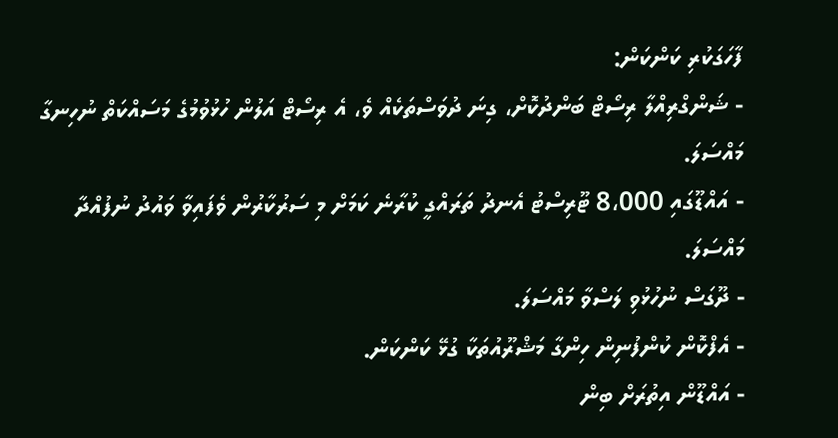ފާހަގަކުރި ކަންކަން:
- ޝަންގްރިއްލާ ރިސޯޓް ބަންދުކޮށް، ގިނަ ދުވަސްތަކެއް ވެ، އެ ރިސޯޓް އަލުން ހުޅުވުމުގެ މަސައްކަތް ނުހިނގާ މައްސަލަ.
- އައްޑޫގައި 8،000 ޓޫރިސްޓު އެނދު ތަރައްގީ ކުރާނެ ކަމަށް މި ސަރުކާރުން ވެފައިވާ ވައުދު ނުފުއްދާ މައްސަލަ.
- ދޫގަސް ނުހުޅުވި ލަސްވާ މައްސަލަ.
- އެފްކޮން ކުންފުނިން ހިންގާ މަޝްރޫއުތަކާ ގުޅޭ ކަންކަން.
- އައްޑޫން އިތުރަށް ބިން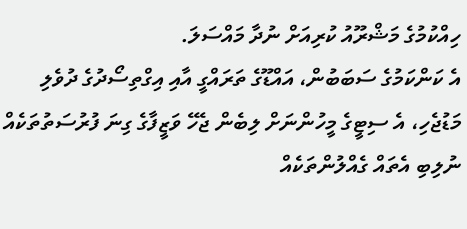ހިއްކުމުގެ މަޝްރޫއު ކުރިއަށް ނުދާ މައްސަލަ.
އެ ކަންކަމުގެ ސަބަބުން، އައްޑޫގެ ތަރައްގީ އާއި އިގްތިސޯދުގެ ދުވެލި މަޑުޖެހި، އެ ސިޓީގެ މީހުންނަށް ލިބެން ޖެހޭ ވަޒީފާގެ ގިނަ ފުރުސަތުތަކެއް ނުލިބި އެތައް ގެއްލުންތަކެއް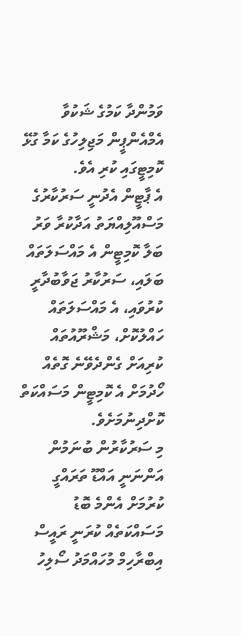ވަމުންދާ ކަމުގެ ޝަކުވާ އެމްއެންޕީން މަޖިލިހުގެ ކަމާ ގުޅޭ ކޮމިޓީގައި ކުރި އެވެ.
އެ ޕާޓީން އެދުނީ ސަރުކާރުގެ މަސްއޫލިއްޔަތު އަދާކުރާ ވަރު ބަލާ ކޮމިޓީން އެ މައްސަލަތައް ބަލައި، ސަރުކާރު ޖަވާބުދާރީ ކުރުވައި، އެ މައްސަލަތައް ހައްލުކޮށް، މަޝްރޫއުތައް ކުރިއަށް ގެންދެވޭނެ ގޮތެއް ހޯދުމަށް އެ ކޮމިޓީން މަސައްކަތް ކޮށްދިނުމަށެވެ.
މި ސަރުކާރުން ބުނަމުން އަންނަނީ އައްޑޫ ތަރައްގީ ކުރުމަށް އެންމެ ބޮޑު މަސައްކަތެއް ކުރަނީ ރައީސް އިބްރާހިމް މުހައްމަދު ސޯލިހު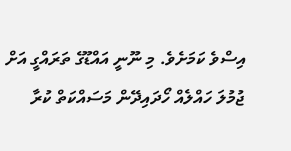އިސްވެ ކަމަށެވެ. މި ނޫނީ އައްޑޫގެ ތަރައްގީ އަށް ޖުމުލަ ހައްލެއް ހޯދައިދޭން މަސައްކަތް ކުރާ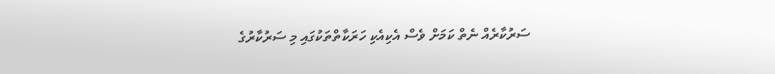ސަރުކާރެއް ނެތް ކަމަށް ވެސް އެކިއެކި ހަރަކާތްތަކުގައި މި ސަރުކާރުގެ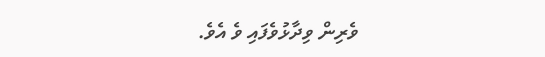ވެރިން ވިދާޅުވެފައި ވެ އެވެ.